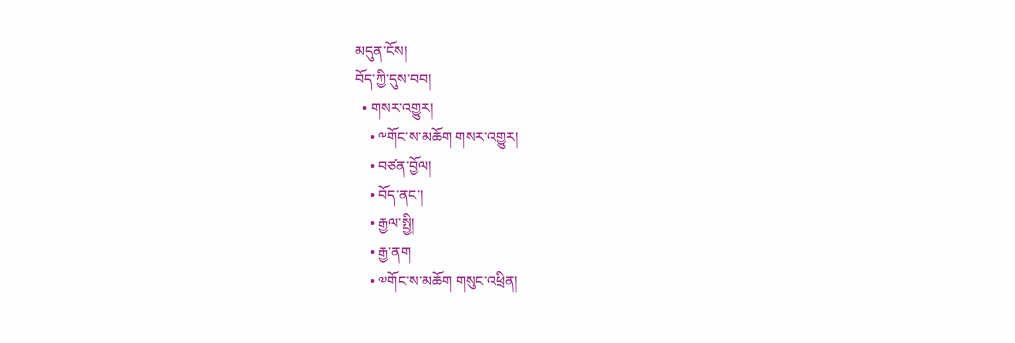མདུན་ངོས།
བོད་ཀྱི་དུས་བབ།
  • གསར་འགྱུར།
    • ༸གོང་ས་མཆོག གསར་འགྱུར།
    • བཙན་བྱོལ།
    • བོད་ནང་།
    • རྒྱལ་སྤྱི།
    • རྒྱ་ནག
    • ༧གོང་ས་མཆོག གསུང་འཕྲིན།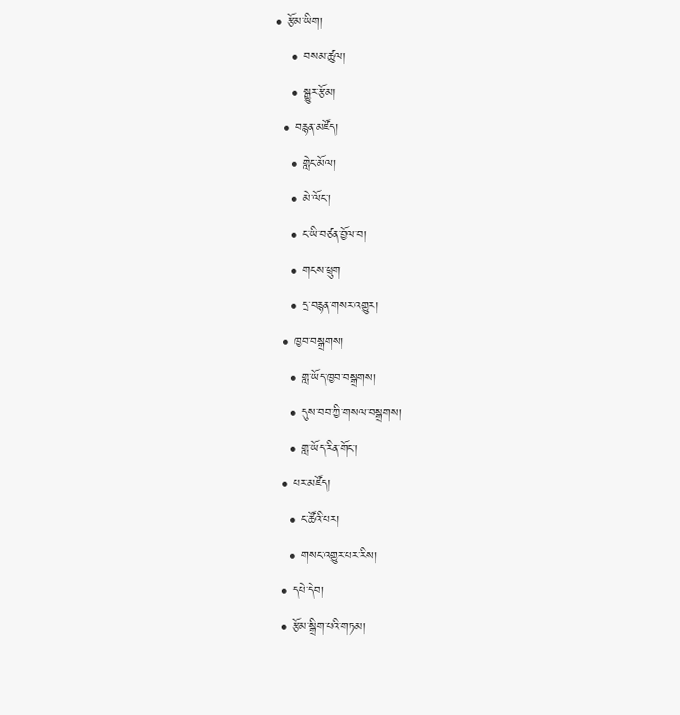• རྩོམ་ཡིག།
    • བསམ་ཚུལ།
    • སྒྱུར་རྩོམ།
  • བརྙན་མཛོད།
    • གླེང་མོལ།
    • མེ་ལོང་།
    • ང་ཡི་བཙན་བྱོལ་བ།
    • གངས་ཕྲུག
    • དྲ་བརྙན་གསར་འགྱུར།
  • ཁྱབ་བསྒྲགས།
    • གླ་ཡོད་ཁྱབ་བསྒྲགས།
    • དུས་བབ་ཀྱི་གསལ་བསྒྲགས།
    • གླ་ཡོད་རིན་གོང་།
  • པར་མཛོད།
    • ང་ཚོའི་པར།
    • གསང་འགྱུར་པར་རིས།
  • དཔེ་དེབ།
  • རྩོམ་སྒྲིག་པའི་གཏམ།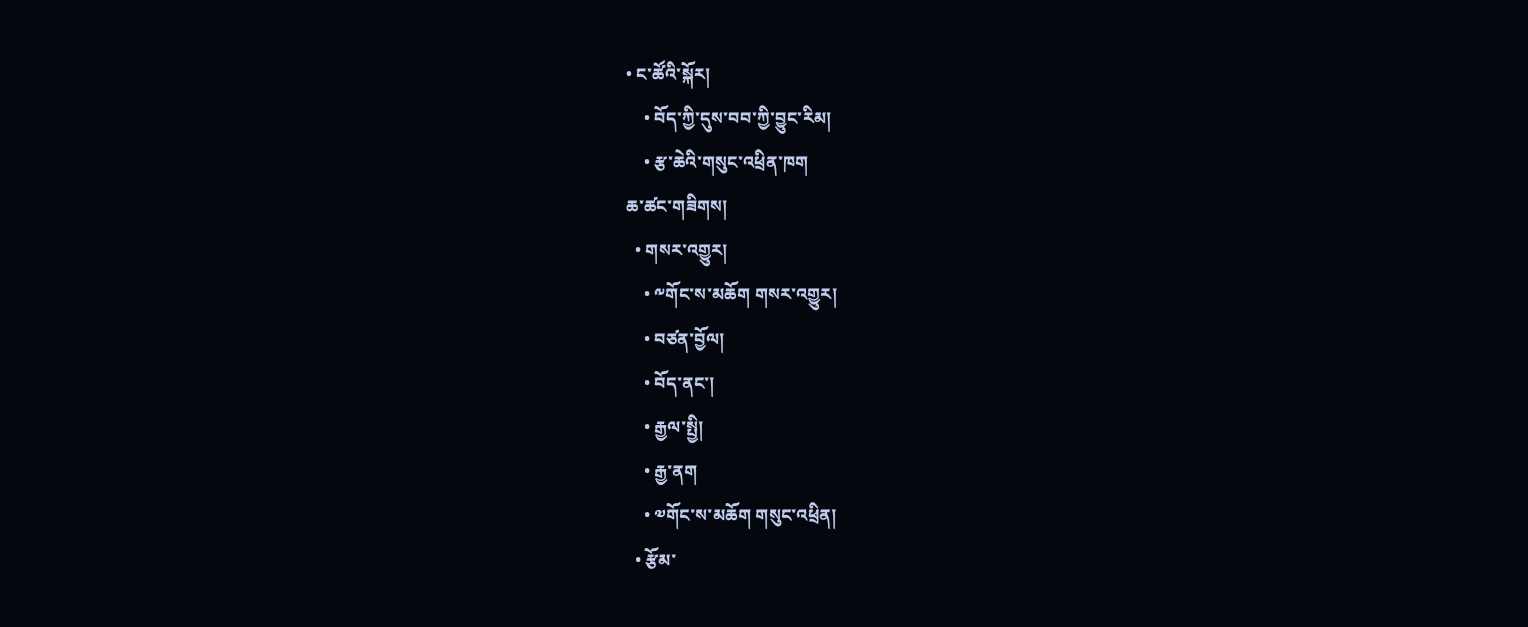• ང་ཚོའི་སྐོར།
    • བོད་ཀྱི་དུས་བབ་ཀྱི་བྱུང་རིམ།
    • རྩ་ཆེའི་གསུང་འཕྲིན་ཁག
ཆ་ཚང་གཟིགས།
  • གསར་འགྱུར།
    • ༸གོང་ས་མཆོག གསར་འགྱུར།
    • བཙན་བྱོལ།
    • བོད་ནང་།
    • རྒྱལ་སྤྱི།
    • རྒྱ་ནག
    • ༧གོང་ས་མཆོག གསུང་འཕྲིན།
  • རྩོམ་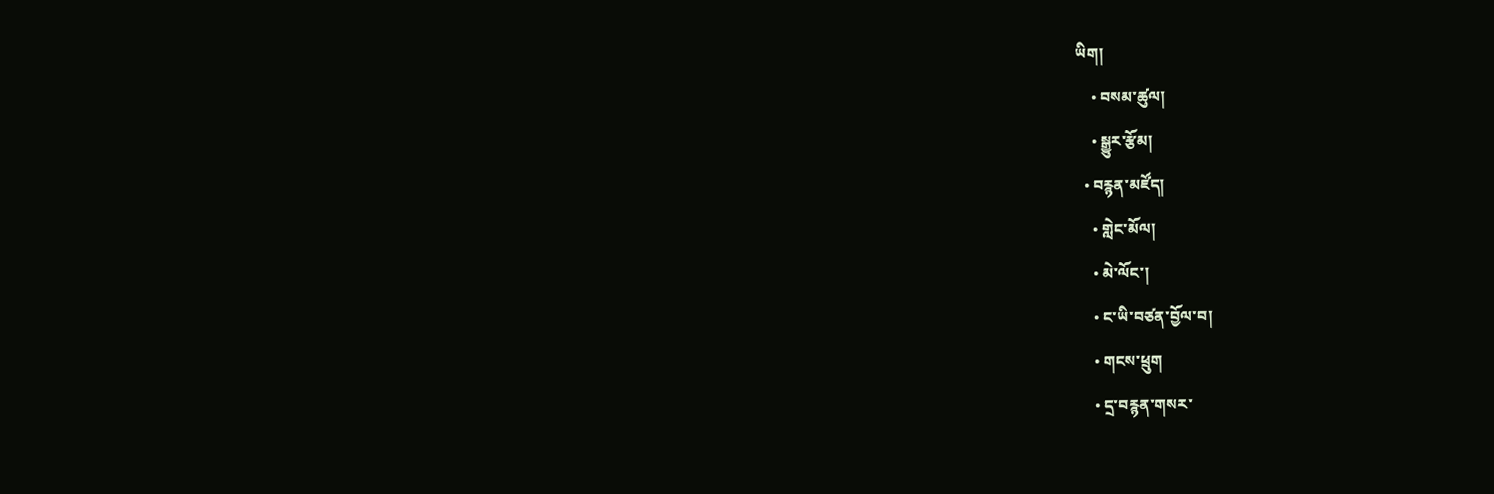ཡིག།
    • བསམ་ཚུལ།
    • སྒྱུར་རྩོམ།
  • བརྙན་མཛོད།
    • གླེང་མོལ།
    • མེ་ལོང་།
    • ང་ཡི་བཙན་བྱོལ་བ།
    • གངས་ཕྲུག
    • དྲ་བརྙན་གསར་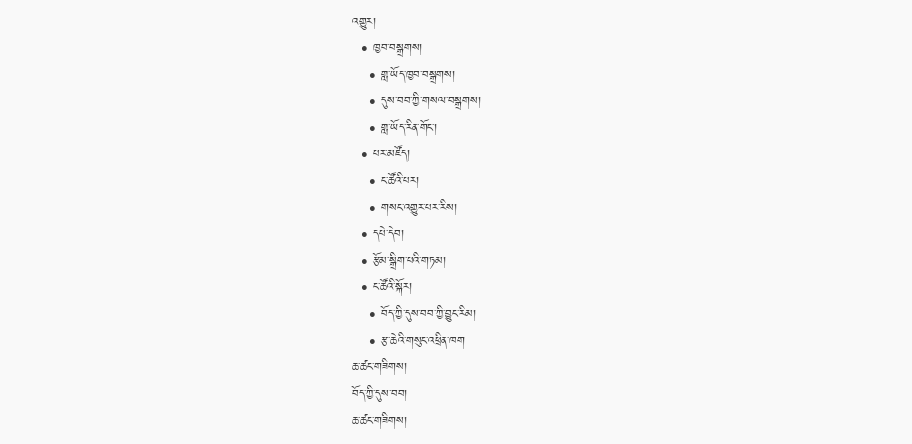འགྱུར།
  • ཁྱབ་བསྒྲགས།
    • གླ་ཡོད་ཁྱབ་བསྒྲགས།
    • དུས་བབ་ཀྱི་གསལ་བསྒྲགས།
    • གླ་ཡོད་རིན་གོང་།
  • པར་མཛོད།
    • ང་ཚོའི་པར།
    • གསང་འགྱུར་པར་རིས།
  • དཔེ་དེབ།
  • རྩོམ་སྒྲིག་པའི་གཏམ།
  • ང་ཚོའི་སྐོར།
    • བོད་ཀྱི་དུས་བབ་ཀྱི་བྱུང་རིམ།
    • རྩ་ཆེའི་གསུང་འཕྲིན་ཁག
ཆ་ཚང་གཟིགས།
བོད་ཀྱི་དུས་བབ།
ཆ་ཚང་གཟིགས།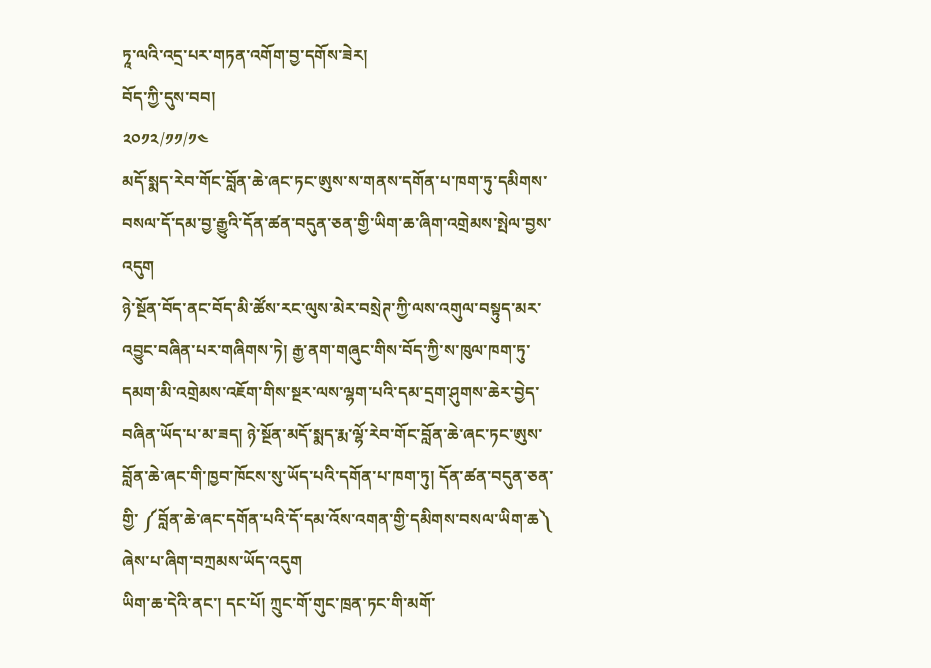ཏཱ་ལའི་འདྲ་པར་གཏན་འགོག་བྱ་དགོས་ཟེར།
བོད་ཀྱི་དུས་བབ།
༢༠༡༢/༡༡/༡༤
མདོ་སྨད་རེབ་གོང་བློན་ཆེ་ཞང་ཏང་ཨུས་ས་གནས་དགོན་པ་ཁག་ཏུ་དམིགས་བསལ་དོ་དམ་བྱ་རྒྱུའི་དོན་ཚན་བདུན་ཅན་གྱི་ཡིག་ཆ་ཞིག་འགྲེམས་སྤེལ་བྱས་འདུག
ཉེ་སྔོན་བོད་ནང་བོད་མི་ཚོས་རང་ལུས་མེར་བསྲེཊ་ཀྱི་ལས་འགུལ་བསྟུད་མར་འབྱུང་བཞིན་པར་གཞིགས་ཏེ། རྒྱ་ནག་གཞུང་གིས་བོད་ཀྱི་ས་ཁུལ་ཁག་ཏུ་དམག་མི་འགྲེམས་འཇོག་གིས་སྔར་ལས་ལྷག་པའི་དམ་དྲག་ཤུགས་ཆེར་བྱེད་བཞིན་ཡོད་པ་མ་ཟད། ཉེ་སྔོན་མདོ་སྨད་རྨ་ལྷོ་རེབ་གོང་བློན་ཆེ་ཞང་ཏང་ཨུས་བློན་ཆེ་ཞང་གི་ཁྱབ་ཁོངས་སུ་ཡོད་པའི་དགོན་པ་ཁག་ཏུ། དོན་ཚན་བདུན་ཅན་གྱི་ ༼བློན་ཆེ་ཞང་དགོན་པའི་དོ་དམ་འོས་འགན་གྱི་དམིགས་བསལ་ཡིག་ཆ༽ ཞེས་པ་ཞིག་བཀྲམས་ཡོད་འདུག
ཡིག་ཆ་དེའི་ནང་། དང་པོ། ཀྲུང་གོ་གུང་ཁྲན་ཏང་གི་མགོ་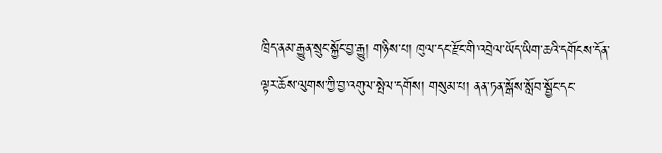ཁྲིད་ནམ་རྒྱུན་སྲུང་སྐྱོང་བྱ་རྒྱུ། གཉིས་པ། ཁུལ་དང་རྫོང་གི་འབྲེལ་ཡོད་ཡིག་ཆའི་དགོངས་དོན་ལྟར་ཆོས་ལུགས་ཀྱི་བྱ་འགུལ་སྤེལ་དགོས། གསུམ་པ། ནན་ཏན་སྒོས་སློབ་སྦྱོང་དང་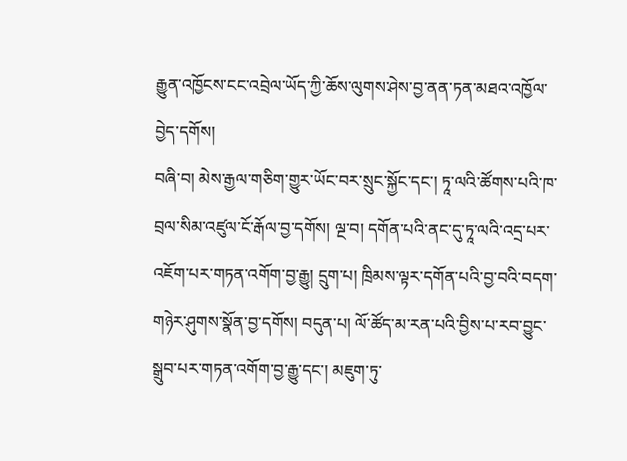རྒྱུན་འཁྱོངས་ངང་འབྲེལ་ཡོད་ཀྱི་ཆོས་ལུགས་ཤེས་བྱ་ནན་ཏན་མཐའ་འཁྱོལ་བྱེད་དགོས།
བཞི་བ། མེས་རྒྱལ་གཅིག་གྱུར་ཡོང་བར་སྲུང་སྐྱོང་དང་། ཏཱ་ལའི་ཚོགས་པའི་ཁ་བྲལ་སིམ་འཛུལ་ངོ་རྒོལ་བྱ་དགོས། ལྔ་བ། དགོན་པའི་ནང་དུ་ཏཱ་ལའི་འདྲ་པར་འཇོག་པར་གཏན་འགོག་བྱ་རྒྱུ། དྲུག་པ། ཁྲིམས་ལྟར་དགོན་པའི་བྱ་བའི་བདག་གཉེར་ཤུགས་སྣོན་བྱ་དགོས། བདུན་པ། ལོ་ཚོད་མ་རན་པའི་བྱིས་པ་རབ་བྱུང་སྒྲུབ་པར་གཏན་འགོག་བྱ་རྒྱུ་དང་། མཇུག་ཏུ་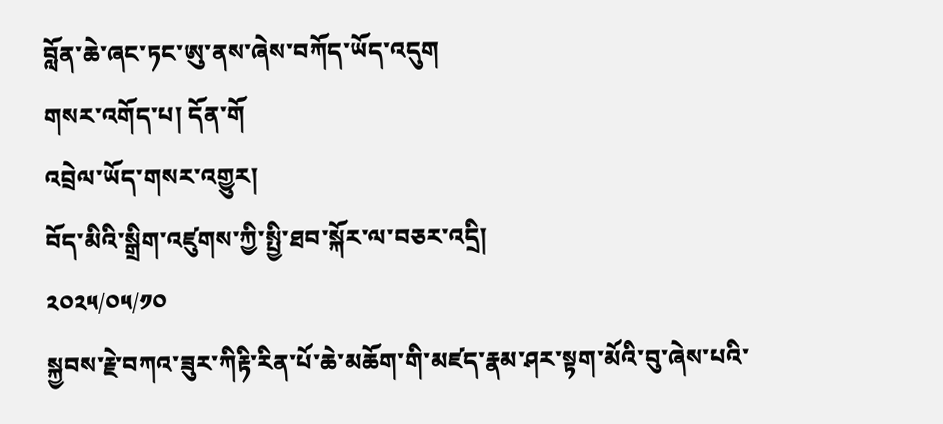བློན་ཆེ་ཞང་ཏང་ཨུ་ནས་ཞེས་བཀོད་ཡོད་འདུག
གསར་འགོད་པ། དོན་གོ
འབྲེལ་ཡོད་གསར་འགྱུར།
བོད་མིའི་སྒྲིག་འཛུགས་ཀྱི་སྤྱི་ཐབ་སྐོར་ལ་བཅར་འདྲི།
༢༠༢༥/༠༥/༡༠
སྐྱབས་རྗེ་བཀའ་ཟུར་ཀིརྟི་རིན་པོ་ཆེ་མཆོག་གི་མཛད་རྣམ་ཤར་སྟག་མོའི་བུ་ཞེས་པའི་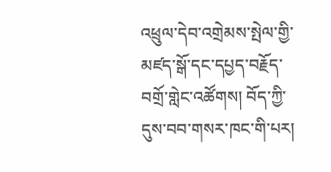འཕྲུལ་དེབ་འགྲེམས་སྤེལ་གྱི་མཛད་སྒོ་དང་དཔྱད་བརྗོད་བགྲོ་གླེང་འཚོགས། བོད་ཀྱི་དུས་བབ་གསར་ཁང་གི་པར།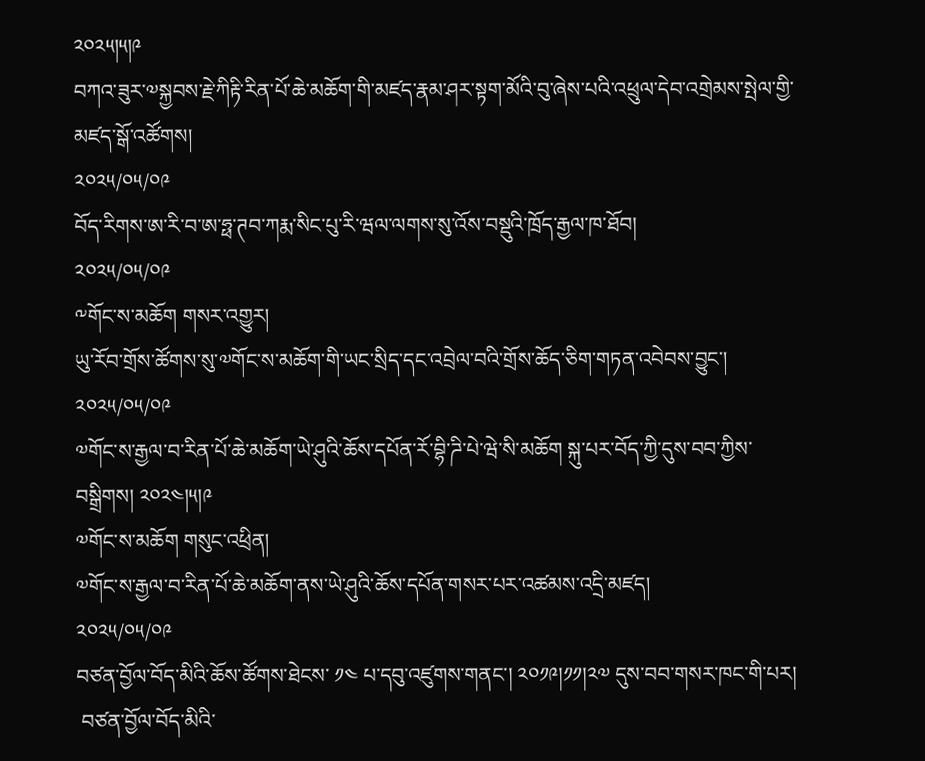༢༠༢༥།༥།༩
བཀའ་ཟུར་༧སྐྱབས་རྗེ་ཀིརྟི་རིན་པོ་ཆེ་མཆོག་གི་མཛད་རྣམ་ཤར་སྟག་མོའི་བུ་ཞེས་པའི་འཕྲུལ་དེབ་འགྲེམས་སྤེལ་གྱི་མཛད་སྒོ་འཚོགས།
༢༠༢༥/༠༥/༠༩
བོད་རིགས་ཨ་རི་བ་ཨ་ཧྥ་ཊབ་ཀརྨ་སིང་པུ་རི་ཝལ་ལགས་སུ་འོས་བསྡུའི་ཁྲོད་རྒྱལ་ཁ་ཐོབ།
༢༠༢༥/༠༥/༠༩
༸གོང་ས་མཆོག གསར་འགྱུར།
ཡུ་རོབ་གྲོས་ཚོགས་སུ་༧གོང་ས་མཆོག་གི་ཡང་སྲིད་དང་འབྲེལ་བའི་གྲོས་ཆོད་ཅིག་གཏན་འབེབས་བྱུང་།
༢༠༢༥/༠༥/༠༩
༧གོང་ས་རྒྱལ་བ་རིན་པོ་ཆེ་མཆོག་ཡེ་ཤུའི་ཆོས་དཔོན་རོ་བྷི་ཌི་པེ་ཝེ་སི་མཆོག སྐུ་པར་བོད་ཀྱི་དུས་བབ་ཀྱིས་བསྒྲིགས། ༢༠༢༤།༥།༩
༧གོང་ས་མཆོག གསུང་འཕྲིན།
༧གོང་ས་རྒྱལ་བ་རིན་པོ་ཆེ་མཆོག་ནས་ཡེ་ཤུའི་ཆོས་དཔོན་གསར་པར་འཚམས་འདྲི་མཛད།
༢༠༢༥/༠༥/༠༩
བཙན་བྱོལ་བོད་མིའི་ཆོས་ཚོགས་ཐེངས་ ༡༤ པ་དབུ་འཛུགས་གནང་། ༢༠༡༩།༡༡།༢༧ དུས་བབ་གསར་ཁང་གི་པར།
 བཙན་བྱོལ་བོད་མིའི་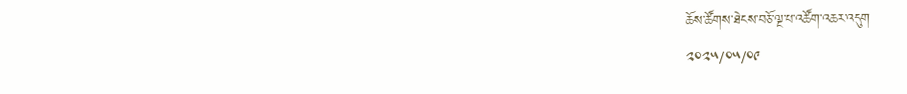ཆོས་ཚོགས་ཐེངས་བཅོ་ལྔ་པ་འཚོག་འཆར་འདུག
༢༠༢༥/༠༥/༠༩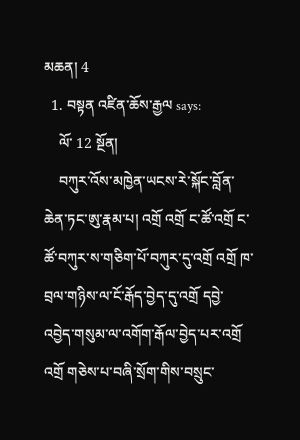མཆན། 4
  1. བསྟན འཛིན་ཆོས་རྒྱལ says:
    ལོ་ 12 སྔོན།
    བཀུར་འོས་མཁྱེན་ཡངས་རེ་སྐོང་བློན་ཆེན་ཏང་ཨུ་རྣམ་པ། འགྲོ འགྲོ ང་ཚོ་འགྲོ ང་ཚོ་བཀུར་ས་གཅིག་པོ་བཀུར་དུ་འགྲོ འགྲོ ཁ་བྲལ་གཉིས་ལ་ངོ་རྒོད་བྱེད་དུ་འགྲོ དབྱེ་འབྱེད་གསུམ་ལ་འགོག་རྒོལ་བྱེད་པར་འགྲོ འགྲོ གཅེས་པ་བཞི་སྲོག་གིས་བསྲུང་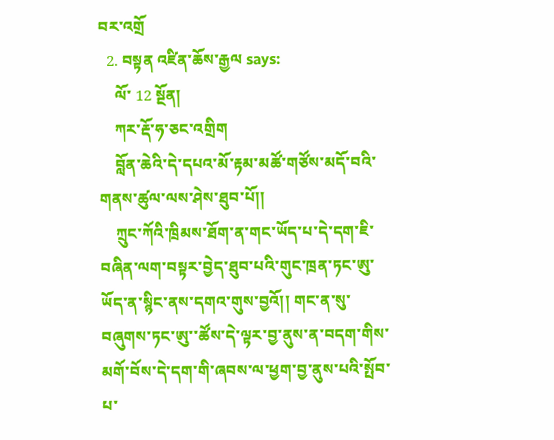བར་འགྲོ
  2. བསྟན འཛིན་ཆོས་རྒྱལ says:
    ལོ་ 12 སྔོན།
    ཀར་རྡོ་ཧ་ཅང་འགྲིག
    བློན་ཆེའི་དེ་དཔའ་མོ་རྟམ་མཚོ་གཙོས་མདོ་བའི་གནས་ཚུལ་ལས་ཤེས་ཐུབ་པོ།།
    ཀྲུང་ཀོའི་ཁྲིམས་ཐོག་ན་གང་ཡོད་པ་དེ་དག་ཇི་བཞིན་ལག་བསྟར་བྱེད་ཐུབ་པའི་གུང་ཁྲན་ཏང་ཨུ་ཡོད་ན་སྙིང་ནས་དགའ་གུས་བྱའོ།། གང་ན་སུ་བཞུགས་ཏང་ཨུ་་ཚོས་དེ་ལྟར་བྱ་ནུས་ན་བདག་གིས་མགོ་བོས་དེ་དག་གི་ཞབས་ལ་ཕྱག་བྱ་ནུས་པའི་སྤོབ་པ་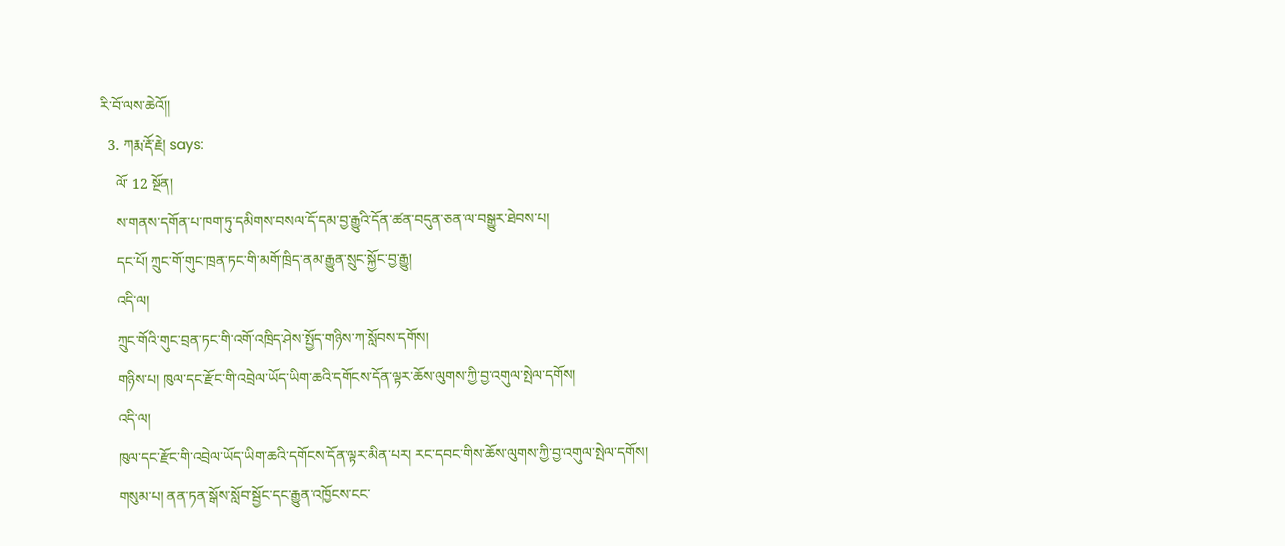རི་བོ་ལས་ཆེའོ།།
  3. ཀརྨ་རྡོ་རྗེ། says:
    ལོ་ 12 སྔོན།
    ས་གནས་དགོན་པ་ཁག་ཏུ་དམིགས་བསལ་དོ་དམ་བྱ་རྒྱུའི་དོན་ཚན་བདུན་ཅན་ལ་བསྒྱུར་ཐེབས་པ།
    དང་པོ། ཀྲུང་གོ་གུང་ཁྲན་ཏང་གི་མགོ་ཁྲིད་ནམ་རྒྱུན་སྲུང་སྐྱོང་བྱ་རྒྱུ།
    འདི་ལ།
    ཀྲུང་གོའི་གུང་བྲན་ཏང་གི་འགོ་འཁྲིད་ཤེས་སྤྱོད་གཉིས་ཀ་སློབས་དགོས།
    གཉིས་པ། ཁུལ་དང་རྫོང་གི་འབྲེལ་ཡོད་ཡིག་ཆའི་དགོངས་དོན་ལྟར་ཆོས་ལུགས་ཀྱི་བྱ་འགུལ་སྤེལ་དགོས།
    འདི་ལ།
    ཁུལ་དང་རྫོང་གི་འབྲེལ་ཡོད་ཡིག་ཆའི་དགོངས་དོན་ལྟར་མིན་པར། རང་དབང་གིས་ཆོས་ལུགས་ཀྱི་བྱ་འགུལ་སྤེལ་དགོས།
    གསུམ་པ། ནན་ཏན་སྒོས་སློབ་སྦྱོང་དང་རྒྱུན་འཁྱོངས་ངང་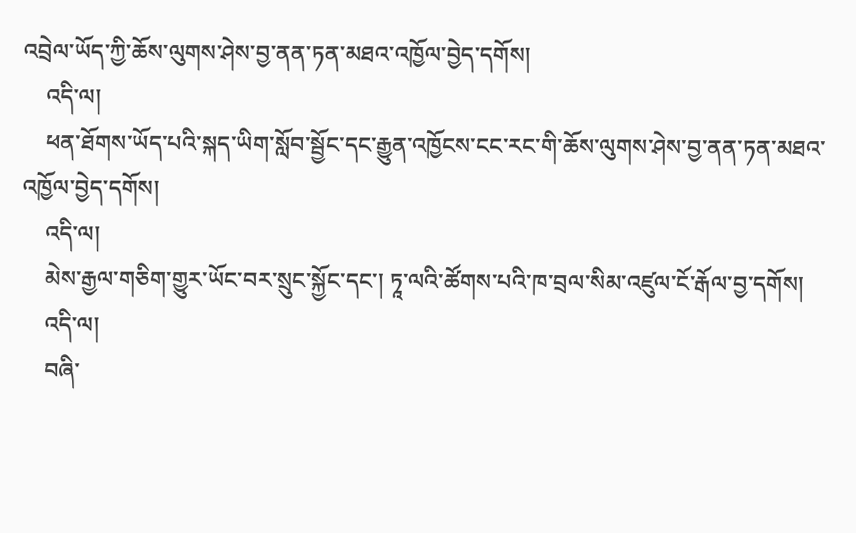འབྲེལ་ཡོད་ཀྱི་ཆོས་ལུགས་ཤེས་བྱ་ནན་ཏན་མཐའ་འཁྱོལ་བྱེད་དགོས།
    འདི་ལ།
    ཕན་ཐོགས་ཡོད་པའི་སྐད་ཡིག་སློབ་སྦྱོང་དང་རྒྱུན་འཁྱོངས་ངང་རང་གི་ཆོས་ལུགས་ཤེས་བྱ་ནན་ཏན་མཐའ་འཁྱོལ་བྱེད་དགོས།
    འདི་ལ།
    མེས་རྒྱལ་གཅིག་གྱུར་ཡོང་བར་སྲུང་སྐྱོང་དང་། ཏཱ་ལའི་ཚོགས་པའི་ཁ་བྲལ་སིམ་འཛུལ་ངོ་རྒོལ་བྱ་དགོས།
    འདི་ལ།
    བཞི་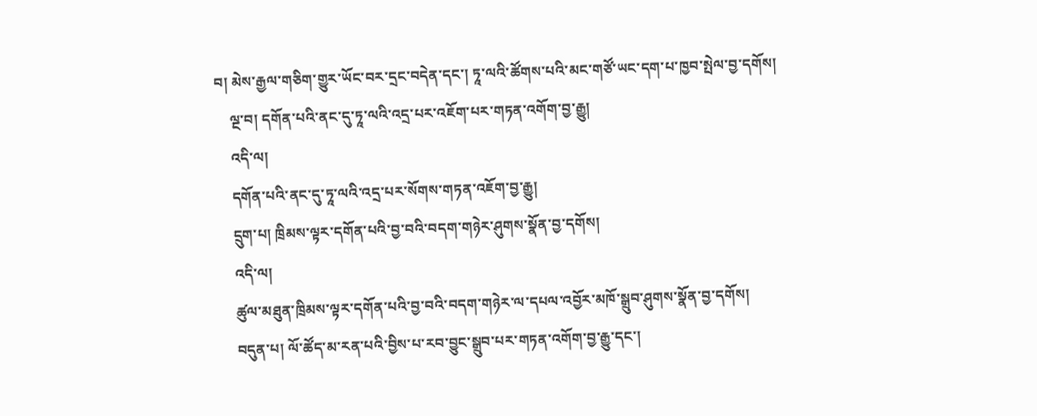བ། མེས་རྒྱལ་གཅིག་གྱུར་ཡོང་བར་དྲང་བདེན་དང་། ཏཱ་ལའི་ཚོགས་པའི་མང་གཙོ་ཡང་དག་པ་ཁྱབ་སྤེལ་བྱ་དགོས།
    ལྔ་བ། དགོན་པའི་ནང་དུ་ཏཱ་ལའི་འདྲ་པར་འཇོག་པར་གཏན་འགོག་བྱ་རྒྱུ།
    འདི་ལ།
    དགོན་པའི་ནང་དུ་ཏཱ་ལའི་འདྲ་པར་སོགས་གཏན་འཇོག་བྱ་རྒྱུ།
    དྲུག་པ། ཁྲིམས་ལྟར་དགོན་པའི་བྱ་བའི་བདག་གཉེར་ཤུགས་སྣོན་བྱ་དགོས།
    འདི་ལ།
    ཚུལ་མཐུན་ཁྲིམས་ལྟར་དགོན་པའི་བྱ་བའི་བདག་གཉེར་ལ་དཔལ་འབྱོར་མཁོ་སྒྲུབ་ཤུགས་སྣོན་བྱ་དགོས།
    བདུན་པ། ལོ་ཚོད་མ་རན་པའི་བྱིས་པ་རབ་བྱུང་སྒྲུབ་པར་གཏན་འགོག་བྱ་རྒྱུ་དང་།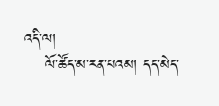འདི་ལ།
    ལོ་ཚོད་མ་རན་པའམ། དད་མེད་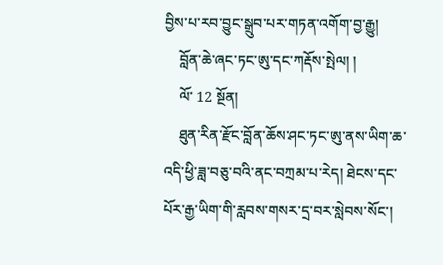བྱིས་པ་རབ་བྱུང་སྒྲུབ་པར་གཏན་འགོག་བྱ་རྒྱུ།
    བློན་ཆེ་ཞང་ཏང་ཨུ་དང་ཀརྡོས་སྤེལ། །
    ལོ་ 12 སྔོན།
    ཐུན་རིན་རྫོང་བློན་ཆོས་ཤང་ཏང་ཨུ་ནས་ཡིག་ཆ་འདི་ཕྱི་ཟླ་བཅུ་བའི་ནང་བཀྲམ་པ་རེད། ཐེངས་དང་པོར་རྒྱ་ཡིག་གི་རླབས་གསར་དྲ་བར་སླེབས་སོང་།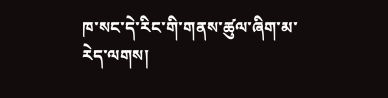ཁ་སང་དེ་རིང་གི་གནས་ཚུལ་ཞིག་མ་རེད་ལགས།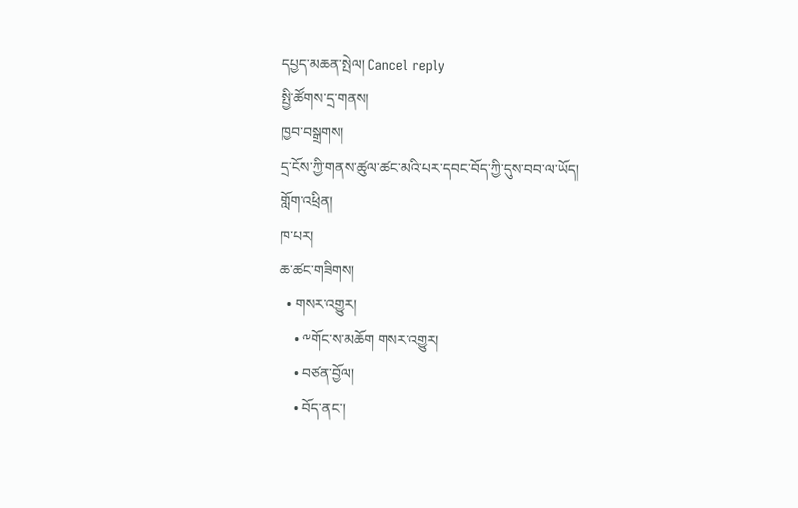དཔྱད་མཆན་སྤེལ། Cancel reply
སྤྱི་ཚོགས་དྲ་གནས།
ཁྱབ་བསྒྲགས།
དྲ་ངོས་ཀྱི་གནས་ཚུལ་ཚང་མའི་པར་དབང་བོད་ཀྱི་དུས་བབ་ལ་ཡོད།
གློག་འཕྲིན།
ཁ་པར།
ཆ་ཚང་གཟིགས།
  • གསར་འགྱུར།
    • ༸གོང་ས་མཆོག གསར་འགྱུར།
    • བཙན་བྱོལ།
    • བོད་ནང་།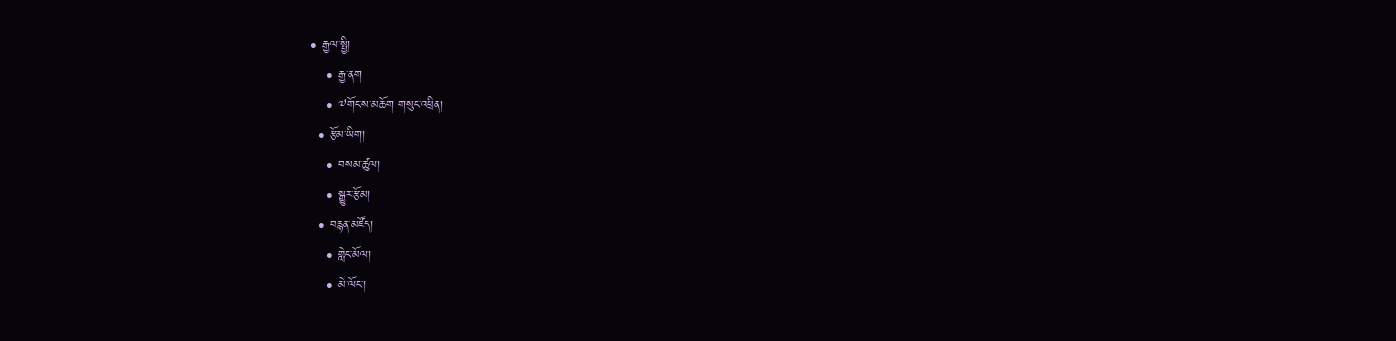• རྒྱལ་སྤྱི།
    • རྒྱ་ནག
    • ༧གོང་ས་མཆོག གསུང་འཕྲིན།
  • རྩོམ་ཡིག།
    • བསམ་ཚུལ།
    • སྒྱུར་རྩོམ།
  • བརྙན་མཛོད།
    • གླེང་མོལ།
    • མེ་ལོང་།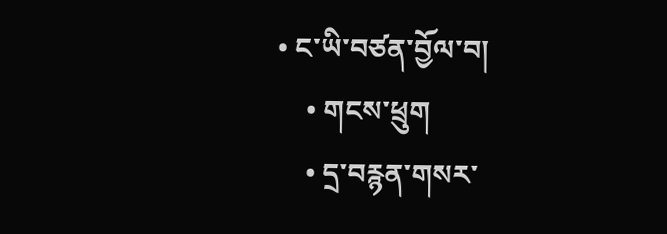• ང་ཡི་བཙན་བྱོལ་བ།
    • གངས་ཕྲུག
    • དྲ་བརྙན་གསར་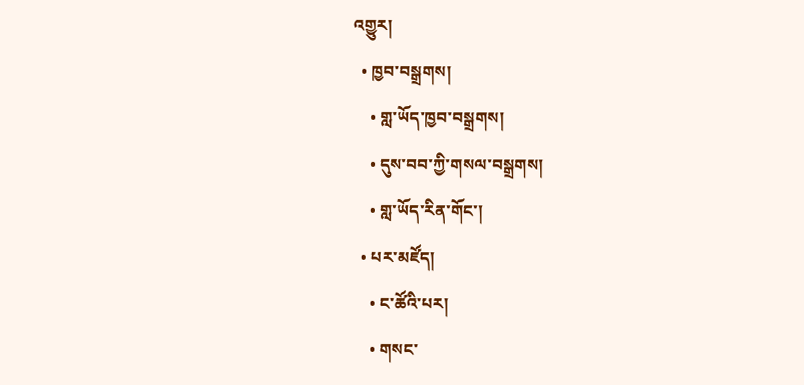འགྱུར།
  • ཁྱབ་བསྒྲགས།
    • གླ་ཡོད་ཁྱབ་བསྒྲགས།
    • དུས་བབ་ཀྱི་གསལ་བསྒྲགས།
    • གླ་ཡོད་རིན་གོང་།
  • པར་མཛོད།
    • ང་ཚོའི་པར།
    • གསང་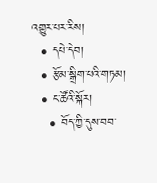འགྱུར་པར་རིས།
  • དཔེ་དེབ།
  • རྩོམ་སྒྲིག་པའི་གཏམ།
  • ང་ཚོའི་སྐོར།
    • བོད་ཀྱི་དུས་བབ་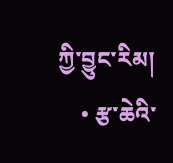ཀྱི་བྱུང་རིམ།
    • རྩ་ཆེའི་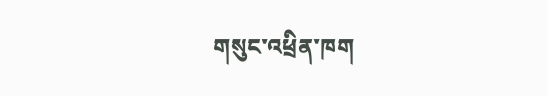གསུང་འཕྲིན་ཁག